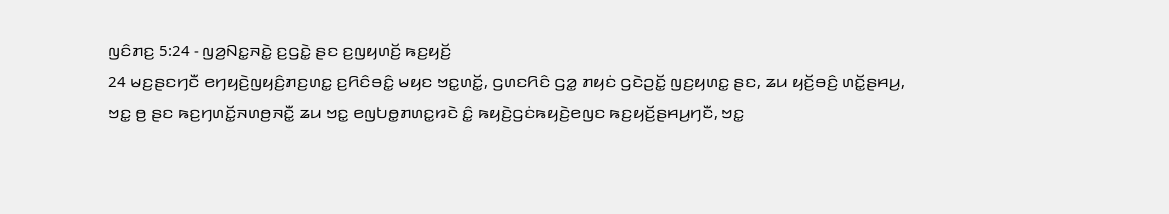ꤜꤢꤨꤊꤢ꤬ 5:24 - ꤜꤤ꤬ꤡꤢ꤭ꤏꤢꤧ꤭ ꤢ꤬ꤞꤢꤧ꤭ ꤔꤢ ꤢ꤬ꤜꤟꤛꤢꤩ꤬ ꤒꤢ꤬ꤟꤢꤩ꤬
24 ꤗꤢ꤬ꤔꤢꤚꤢꤪ ꤕꤚꤟꤢꤧ꤬ꤜꤟꤢꤨ꤬ꤊꤢ꤬ꤛꤢ꤭ ꤢ꤬ꤖꤢꤨꤋꤢꤨ꤭ ꤗꤟꤢ ꤠꤢ꤭ꤛꤢꤩ꤭, ꤞꤛꤢꤖꤢꤨ ꤞꤤ꤭ ꤊꤟꤢꤦ ꤞꤢꤧꤑꤢꤩ꤭ ꤜꤢ꤬ꤟꤛꤢ꤭ ꤔꤢ, ꤘꤣ ꤟꤢꤩ꤬ꤋꤢꤨ꤬ ꤛꤢꤩ꤭ꤔꤌꤣ꤬, ꤠꤢ꤭ ꤥ꤬ ꤔꤢ ꤒꤢ꤬ꤚꤛꤢꤩ꤭ꤏꤛꤥ꤬ꤏꤢꤪ꤭ ꤘꤣ ꤠꤢ꤭ ꤕꤜꤝꤥ꤭ꤊꤛꤢ꤭ꤙꤢꤧ ꤢꤨ꤭ ꤒꤟꤢꤧ꤬ꤞꤢꤦꤒꤟꤢꤧ꤬ꤕꤜꤢ ꤒꤢ꤬ꤟꤢꤩ꤬ꤔꤌꤣ꤬ꤚꤢꤪ, ꤠꤢ꤭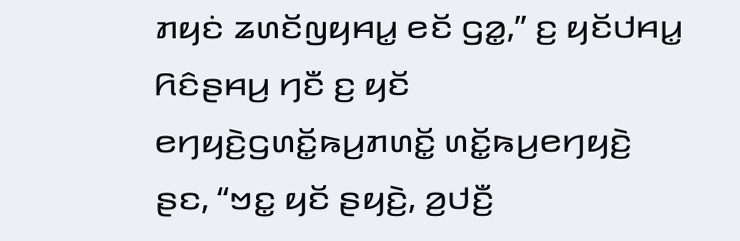ꤊꤟꤢꤦ ꤘꤛꤢꤩꤜꤟꤌꤣ꤭ ꤕꤢꤩ ꤞꤤ꤭,” ꤢ꤬ ꤟꤢꤩꤓꤌꤣ꤭ ꤖꤢꤨꤔꤌꤣ꤬ ꤚꤢꤪ ꤢ꤬ ꤟꤢꤩ ꤕꤚꤟꤢꤧ꤬ꤞꤛꤢꤩ꤭ꤒꤣ꤬ꤊꤛꤢꤩ꤭ ꤛꤢꤩ꤭ꤒꤣ꤬ꤕꤚꤟꤢꤧ꤬ ꤔꤢ, “ꤠꤢ꤭ ꤟꤢꤩ ꤔꤟꤢꤧ꤬, ꤤ꤬ꤓꤢꤪ꤬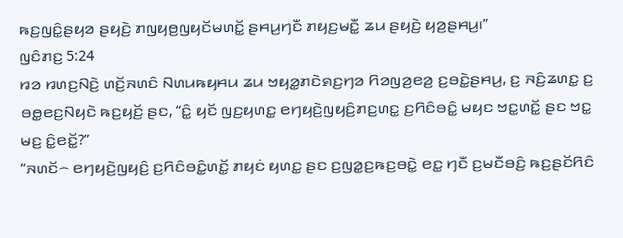ꤒꤢ꤬ꤜꤢꤨ꤭ꤔꤟꤤ ꤔꤟꤢꤧ꤬ ꤊꤜꤟꤥ꤬ꤜꤟꤢꤩꤗꤛꤢꤩ꤭ ꤔꤌꤣ꤬ꤚꤢꤪ ꤊꤟꤢ꤬ꤗꤢꤪ꤭ ꤘꤣ ꤔꤟꤢꤧ꤬ ꤟꤤ꤬ꤔꤌꤣ꤬꤯”
ꤜꤢꤨꤊꤢ꤬ 5:24
ꤙꤤ ꤙꤛꤢ꤬ꤡꤢꤧ꤬ ꤛꤢꤩ꤬ꤏꤛꤢꤨ ꤡꤛꤣꤒꤟꤌꤣ ꤘꤣ ꤠꤟꤤ꤭ꤊꤢꤧꤎꤢ꤬ꤚꤤ ꤖꤤꤜꤤ꤬ꤕꤤ꤬ ꤢ꤬ꤋꤢꤧ꤭ꤔꤌꤣ꤬, ꤢ꤬ ꤏꤢꤨ꤬ꤘꤛꤢ꤭ ꤢ꤬ ꤋꤥ꤭ꤕꤢ꤬ꤡꤟꤢꤧ ꤒꤢ꤬ꤟꤢꤩ꤬ ꤔꤢ, “ꤢꤨ꤭ ꤟꤢꤩ ꤜꤢ꤬ꤟꤛꤢ꤭ ꤕꤚꤟꤢꤧ꤬ꤜꤟꤢꤨ꤬ꤊꤢ꤬ꤛꤢ꤭ ꤢ꤬ꤖꤢꤨꤋꤢꤨ꤭ ꤗꤟꤢ ꤠꤢ꤭ꤛꤢꤩ꤭ ꤔꤢ ꤠꤢ꤭ ꤗꤢ꤬ ꤢꤨ꤭ꤕꤢꤩ꤭?”
“ꤏꤛꤢꤩ꤮ ꤕꤚꤟꤢꤧ꤬ꤜꤟꤢꤨ꤬ ꤢ꤬ꤖꤢꤨꤋꤢꤨ꤭ꤛꤢꤩ꤭ ꤊꤟꤢꤦ ꤟꤛꤢ꤭ ꤔꤢ ꤢ꤬ꤜꤤ꤭ꤢ꤬ꤒꤢ꤬ꤋꤢꤧ꤭ ꤕꤢ꤭ ꤚꤢꤪ ꤢ꤬ꤗꤢꤪꤋꤢꤨ꤬ ꤒꤢ꤬ꤔꤢꤩꤖꤢꤨ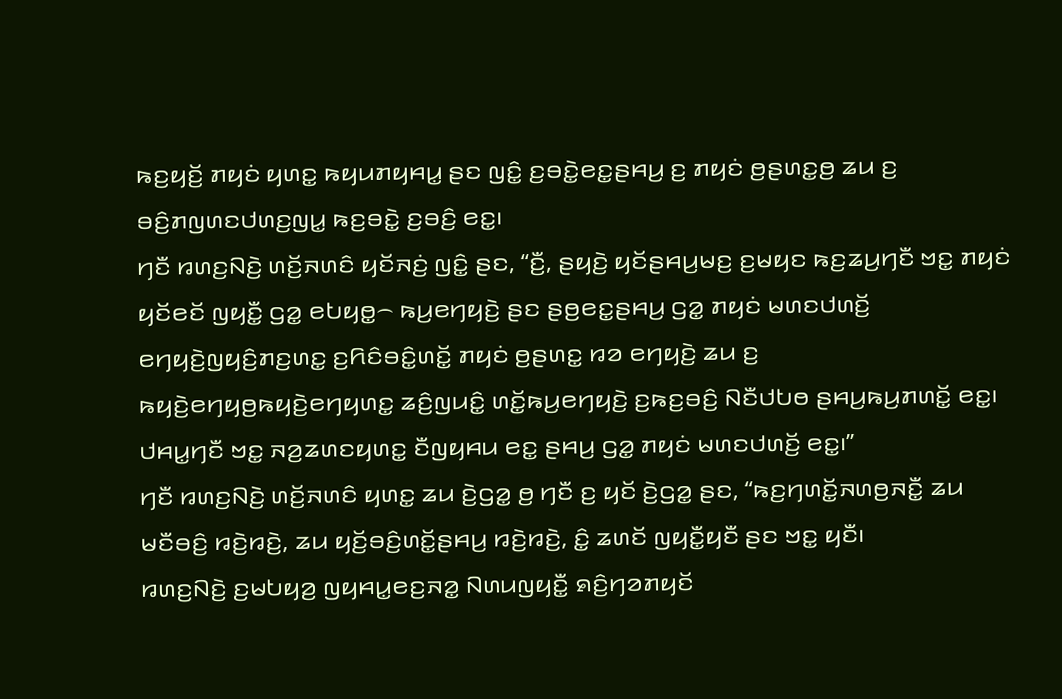ꤒꤢ꤬ꤟꤢꤩ꤬ ꤊꤟꤢꤦ ꤟꤛꤢ꤭ ꤒꤟꤣꤊꤟꤌꤣ꤭ ꤔꤢ ꤜꤢꤨ꤭ ꤢ꤬ꤋꤢꤧ꤭ꤕꤢ꤭ꤔꤌꤣ꤬ ꤢ꤬ ꤊꤟꤢꤦ ꤥ꤬ꤔꤛꤢ꤭ꤥ꤬ ꤘꤣ ꤢ꤬ ꤋꤢꤨ꤬ꤊꤜꤛꤢꤓꤛꤢ꤬ꤜꤣ꤭ ꤒꤢ꤬ꤋꤢꤧ꤭ ꤢ꤬ꤋꤢꤨ꤬ ꤕꤢ꤭꤯
ꤚꤢꤪ ꤙꤛꤢ꤬ꤡꤢꤧ꤬ ꤛꤢꤩ꤬ꤏꤛꤢꤨ ꤟꤢꤩꤏꤢꤦ꤬ ꤜꤢꤨ꤭ ꤔꤢ, “ꤢꤪ꤬, ꤔꤟꤢꤧ꤬ ꤟꤢꤩꤔꤌꤣ꤬ꤗꤢ꤬ ꤢ꤬ꤗꤟꤢ ꤒꤢ꤬ꤘꤣ꤬ꤚꤢꤪ ꤠꤢ꤭ ꤊꤟꤢꤦ ꤟꤢꤩꤕꤢꤩ ꤜꤟꤢꤪ꤭ ꤞꤤ꤭ ꤕꤝꤟꤥ꤭꤮ ꤒꤣ꤬ꤕꤚꤟꤢꤧ꤬ ꤔꤢ ꤔꤥ꤬ꤕꤢ꤭ꤔꤌꤣ꤬ ꤞꤤ꤭ ꤊꤟꤢꤦ ꤗꤛꤢꤓꤛꤢꤩ꤬ ꤕꤚꤟꤢꤧ꤬ꤜꤟꤢꤨ꤬ꤊꤢ꤬ꤛꤢ꤭ ꤢ꤬ꤖꤢꤨꤋꤢꤨ꤭ꤛꤢꤩ꤭ ꤊꤟꤢꤦ ꤥ꤬ꤔꤛꤢ꤭ ꤙꤤ ꤕꤚꤟꤢꤧ꤬ ꤘꤣ ꤢ꤬ ꤒꤟꤢꤧ꤬ꤕꤚꤟꤥ꤬ꤒꤟꤢꤧ꤬ꤕꤚꤟꤛꤢ꤭ ꤘꤢꤨ꤬ꤜꤣꤢꤨ꤭ ꤛꤢꤩ꤭ꤒꤣ꤬ꤕꤚꤟꤢꤧ꤬ ꤢ꤬ꤒꤢ꤬ꤋꤢꤨ꤬ ꤡꤢꤪꤓꤝꤥ ꤔꤌꤣ꤬ꤒꤣ꤬ꤊꤛꤢꤩ꤭ ꤕꤢ꤭꤯ ꤓꤌꤣ꤭ꤚꤢꤪ ꤠꤢ꤭ ꤏꤤ꤬ꤘꤛꤢꤟꤛꤢ꤭ ꤢꤪꤜꤟꤌꤣ ꤕꤢ꤭ ꤔꤌꤣ꤬ ꤞꤤ꤭ ꤊꤟꤢꤦ ꤗꤛꤢꤓꤛꤢꤩ꤬ ꤕꤢ꤭꤯”
ꤚꤢꤪ ꤙꤛꤢ꤬ꤡꤢꤧ꤬ ꤛꤢꤩ꤬ꤏꤛꤢꤨ ꤟꤛꤢ꤭ ꤘꤣ ꤢꤧ꤬ꤞꤤ꤭ ꤥ꤬ ꤚꤢꤪ ꤢ꤬ ꤟꤢꤩ ꤢꤧ꤬ꤞꤤ꤭ ꤔꤢ, “ꤒꤢ꤬ꤚꤛꤢꤩ꤭ꤏꤛꤥ꤬ꤏꤢꤪ꤭ ꤘꤣ ꤗꤢꤪꤋꤢꤨ꤬ ꤙꤢꤧ꤬ꤙꤢꤧ꤬, ꤘꤣ ꤟꤢꤩ꤬ꤋꤢꤨ꤬ꤛꤢꤩ꤭ꤔꤌꤣ꤬ ꤙꤢꤧ꤬ꤙꤢꤧ꤬, ꤢꤨ꤭ ꤘꤛꤢꤩ ꤜꤟꤢꤪ꤭ꤟꤢꤪ ꤔꤢ ꤠꤢ꤭ ꤟꤢꤪ꤯
ꤙꤛꤢ꤬ꤡꤢꤧ꤬ ꤢ꤬ꤗꤝꤟꤤ꤬ ꤜꤟꤌꤣ꤭ꤕꤢ꤬ꤏꤤ꤭ ꤡꤛꤣꤜꤟꤢꤪ꤭ ꤎꤢꤨ꤬ꤚꤤꤊꤟꤢꤩ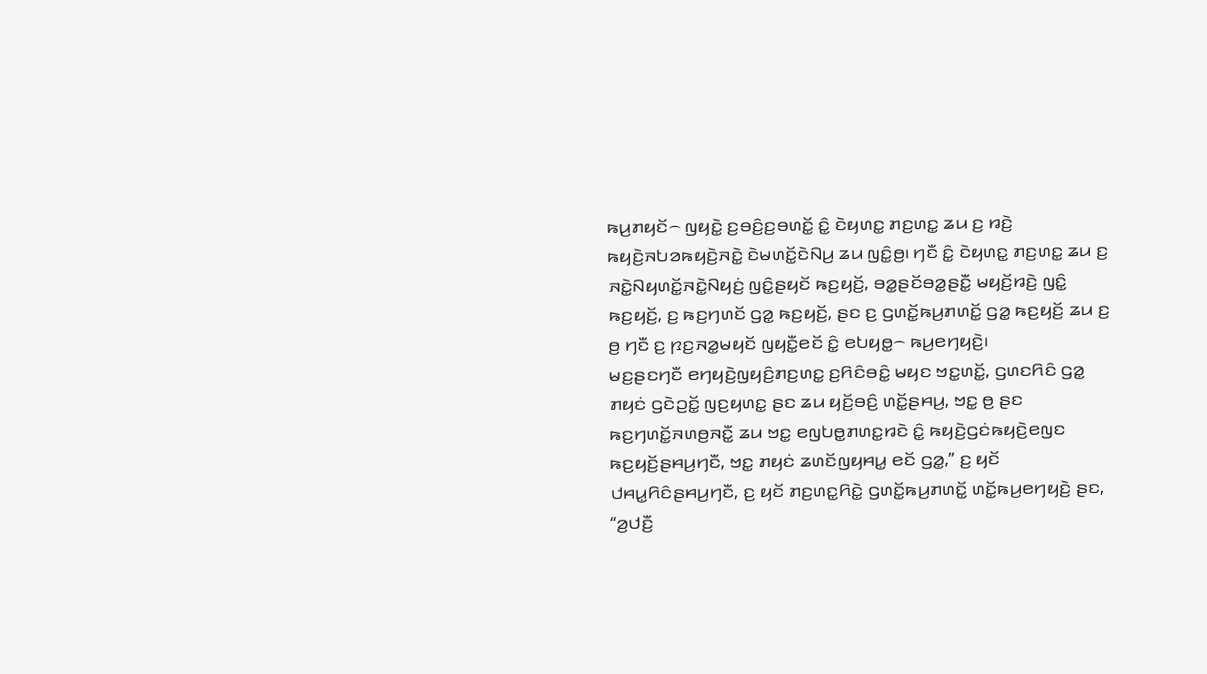ꤒꤣ꤬ꤊꤟꤢꤩ꤮ ꤜꤟꤢꤧ꤭ ꤢ꤬ꤋꤢꤨ꤬ꤢ꤬ꤋꤛꤢꤩ꤭ ꤢꤨ꤭ ꤢꤧꤟꤛꤢ꤭ ꤊꤢ꤬ꤛꤢ꤭ ꤘꤣ ꤢ꤬ ꤙꤢꤧ꤬ ꤒꤟꤢꤧ꤬ꤏꤝꤤꤒꤟꤢꤧ꤬ꤏꤢꤧ꤭ ꤢꤧꤗꤛꤢꤩ꤭ꤢꤧꤡꤣ꤬ ꤘꤣ ꤜꤢꤨ꤭ꤥ꤬꤯ ꤚꤢꤪ ꤢꤨ꤭ ꤢꤧꤟꤛꤢ꤭ ꤊꤢ꤬ꤛꤢ꤭ ꤘꤣ ꤢ꤬ ꤏꤢꤧ꤭ꤡꤟꤛꤢꤩ꤭ꤏꤢꤧ꤭ꤡꤟꤢꤦ꤬ ꤜꤢꤨ꤭ꤔꤟꤢꤩ ꤒꤢ꤬ꤟꤢꤩ꤬, ꤋꤤ꤭ꤔꤢꤩꤋꤤ꤭ꤔꤢꤪ꤭ ꤗꤟꤢꤩ꤬ꤙꤢꤧ꤬ ꤜꤢꤨ꤭ ꤒꤢ꤬ꤟꤢꤩ꤬, ꤢ꤬ ꤒꤢ꤬ꤚꤛꤢꤩ ꤞꤤ꤭ ꤒꤢ꤬ꤟꤢꤩ꤬, ꤔꤢ ꤢ꤬ ꤞꤛꤢꤩ꤭ꤒꤣ꤬ꤊꤛꤢꤩ꤭ ꤞꤤ꤭ ꤒꤢ꤬ꤟꤢꤩ꤬ ꤘꤣ ꤢ꤬ ꤥ꤬ ꤚꤢꤪ ꤢ꤬ ꤐꤢ꤬ꤏꤤ꤭ꤗꤟꤢꤩ ꤜꤟꤢꤪ꤭ꤕꤢꤩ ꤢꤨ꤭ ꤕꤝꤟꤥ꤭꤮ ꤒꤣ꤬ꤕꤚꤟꤢꤧ꤬꤯
ꤗꤢ꤬ꤔꤢꤚꤢꤪ ꤕꤚꤟꤢꤧ꤬ꤜꤟꤢꤨ꤬ꤊꤢ꤬ꤛꤢ꤭ ꤢ꤬ꤖꤢꤨꤋꤢꤨ꤭ ꤗꤟꤢ ꤠꤢ꤭ꤛꤢꤩ꤭, ꤞꤛꤢꤖꤢꤨ ꤞꤤ꤭ ꤊꤟꤢꤦ ꤞꤢꤧꤑꤢꤩ꤭ ꤜꤢ꤬ꤟꤛꤢ꤭ ꤔꤢ ꤘꤣ ꤟꤢꤩ꤬ꤋꤢꤨ꤬ ꤛꤢꤩ꤭ꤔꤌꤣ꤬, ꤠꤢ꤭ ꤥ꤬ ꤔꤢ ꤒꤢ꤬ꤚꤛꤢꤩ꤭ꤏꤛꤥ꤬ꤏꤢꤪ꤭ ꤘꤣ ꤠꤢ꤭ ꤕꤜꤝꤥ꤭ꤊꤛꤢ꤭ꤙꤢꤧ ꤢꤨ꤭ ꤒꤟꤢꤧ꤬ꤞꤢꤦꤒꤟꤢꤧ꤬ꤕꤜꤢ ꤒꤢ꤬ꤟꤢꤩ꤬ꤔꤌꤣ꤬ꤚꤢꤪ, ꤠꤢ꤭ ꤊꤟꤢꤦ ꤘꤛꤢꤩꤜꤟꤌꤣ꤭ ꤕꤢꤩ ꤞꤤ꤭,” ꤢ꤬ ꤟꤢꤩ ꤓꤌꤣ꤭ꤖꤢꤨꤔꤌꤣ꤬ꤚꤢꤪ, ꤢ꤬ ꤟꤢꤩ ꤊꤢ꤬ꤛꤢ꤭ꤖꤢꤧ꤭ ꤞꤛꤢꤩ꤭ꤒꤣ꤬ꤊꤛꤢꤩ꤭ ꤛꤢꤩ꤭ꤒꤣ꤬ꤕꤚꤟꤢꤧ꤬ ꤔꤢ, “ꤤ꤬ꤓꤢꤪ꤬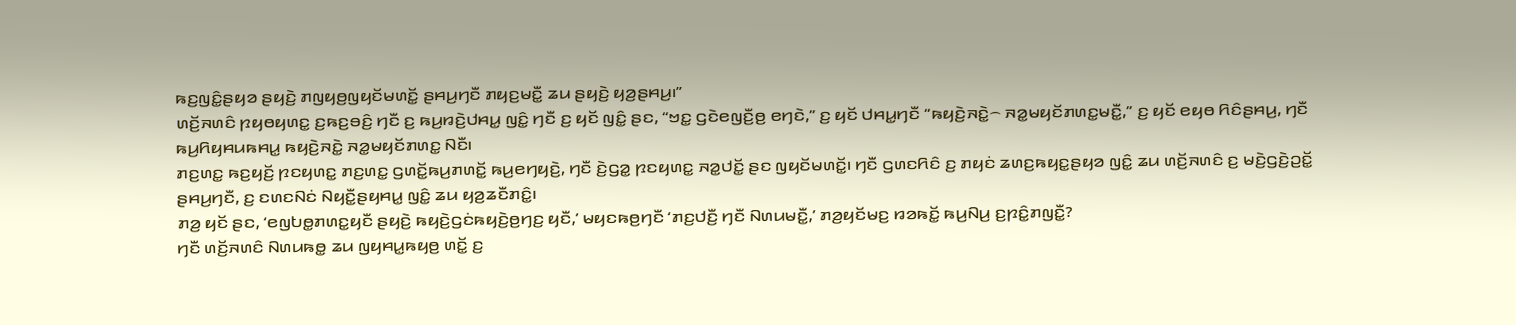ꤒꤢ꤬ꤜꤢꤨ꤭ꤔꤟꤤ ꤔꤟꤢꤧ꤬ ꤊꤜꤟꤥ꤬ꤜꤟꤢꤩꤗꤛꤢꤩ꤭ ꤔꤌꤣ꤬ꤚꤢꤪ ꤊꤟꤢ꤬ꤗꤢꤪ꤭ ꤘꤣ ꤔꤟꤢꤧ꤬ ꤟꤤ꤬ꤔꤌꤣ꤬꤯”
ꤛꤢꤩ꤬ꤏꤛꤢꤨ ꤐꤟꤥꤟꤛꤢ꤭ ꤢ꤬ꤒꤢ꤬ꤋꤢꤨ꤬ ꤚꤢꤪ ꤢ꤬ ꤒꤣ꤬ꤙꤢꤧ꤬ꤓꤌꤣ꤭ ꤜꤢꤨ꤭ ꤚꤢꤪ ꤢ꤬ ꤟꤢꤩ ꤜꤢꤨ꤭ ꤔꤢ, “ꤠꤢ꤭ ꤞꤢꤧꤕꤜꤢꤪ꤬ꤥ꤬ ꤕꤚꤢꤧ,” ꤢ꤬ ꤟꤢꤩ ꤓꤌꤣ꤭ꤚꤢꤪ “ꤒꤟꤢꤧ꤬ꤏꤢꤧ꤭꤮ ꤏꤤ꤭ꤗꤟꤢꤩꤊꤛꤢ꤭ꤗꤢꤪ꤭,” ꤢ꤬ ꤟꤢꤩ ꤕꤟꤥ ꤖꤢꤨꤔꤌꤣ꤬, ꤚꤢꤪ ꤒꤣ꤬ꤖꤟꤌꤣꤒꤌꤣ꤭ ꤒꤟꤢꤧ꤬ꤏꤢꤧ꤭ ꤏꤤ꤭ꤗꤟꤢꤩꤊꤛꤢ꤭ ꤡꤢꤪ꤯
ꤊꤢ꤬ꤛꤢ꤭ ꤒꤢ꤬ꤟꤢꤩ꤬ ꤐꤢꤟꤛꤢ꤭ ꤊꤢ꤬ꤛꤢ꤭ ꤞꤛꤢꤩ꤭ꤒꤣ꤬ꤊꤛꤢꤩ꤭ ꤒꤣ꤬ꤕꤚꤟꤢꤧ꤬, ꤚꤢꤪ ꤢꤧ꤬ꤞꤤ꤭ ꤐꤢꤟꤛꤢ꤭ ꤏꤤ꤭ꤓꤢꤩ꤭ ꤔꤢ ꤜꤟꤢꤩꤗꤛꤢꤩ꤭꤯ ꤚꤢꤪ ꤞꤛꤢꤖꤢꤨ ꤢ꤬ ꤊꤟꤢꤦ ꤘꤛꤢ꤬ꤒꤟꤢ꤭ꤔꤟꤤ ꤜꤢꤨ꤭ ꤘꤣ ꤛꤢꤩ꤬ꤏꤛꤢꤨ ꤢ꤬ ꤗꤢꤧ꤬ꤞꤢꤧ꤬ꤑꤢꤩ꤭ ꤔꤌꤣ꤬ꤚꤢꤪ, ꤢ꤬ ꤢꤛꤢꤡꤢꤦ ꤡꤟꤢꤪ꤭ꤔꤟꤌꤣ꤭ ꤜꤢꤨ꤭ ꤘꤣ ꤟꤤ꤬ꤘꤢꤪꤊꤢꤨ꤭꤯
ꤊꤤ꤬ ꤟꤢꤩ ꤔꤢ, ‘ꤕꤜꤝꤥ꤭ꤊꤛꤢ꤭ꤟꤢꤪ ꤔꤟꤢꤧ꤬ ꤒꤟꤢꤧ꤬ꤞꤢꤦꤒꤟꤢꤧ꤬ꤥ꤬ꤚꤢ꤬ ꤟꤢꤪ,’ ꤗꤟꤢꤒꤥ꤬ꤚꤢꤪ ‘ꤊꤢ꤬ꤓꤢꤪ꤬ ꤚꤢꤪ ꤡꤛꤣꤗꤢꤪ꤭,’ ꤊꤤ꤬ꤟꤢꤩꤗꤢ꤬ ꤙꤤꤒꤢꤩ꤭ ꤒꤣ꤬ꤡꤣ꤬ ꤢ꤬ꤐꤢꤨ꤭ꤊꤜꤢꤪ꤭?
ꤚꤢꤪ ꤛꤢꤩ꤬ꤏꤛꤢꤨ ꤡꤛꤣꤒꤥ꤭ ꤘꤣ ꤜꤟꤌꤣ꤭ꤒꤟꤥ꤬ ꤛꤢꤩ꤭ ꤢ꤬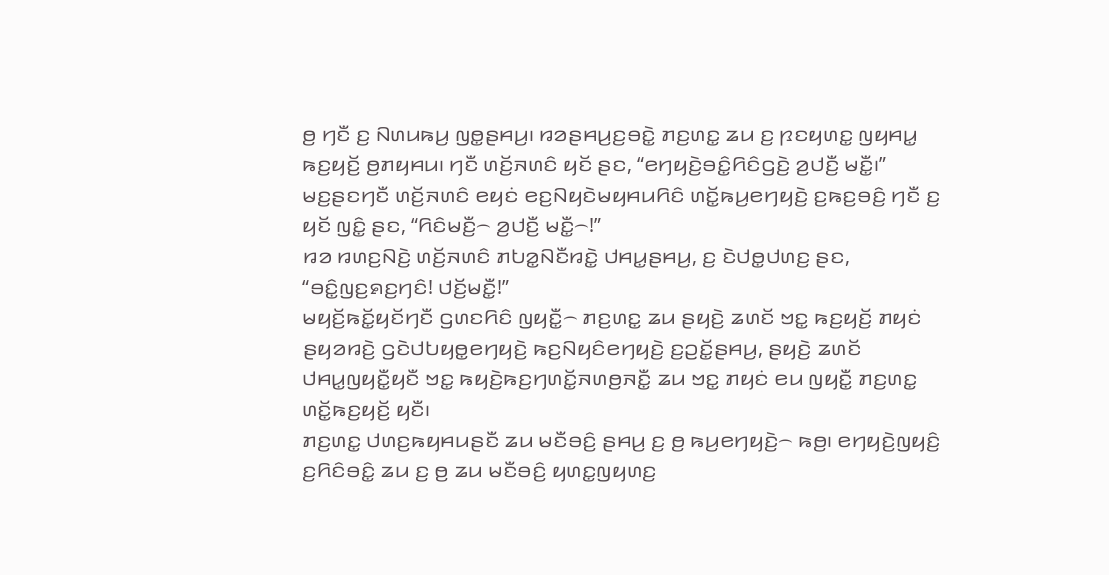ꤥ꤬ ꤚꤢꤪ ꤢ꤬ ꤡꤛꤣꤒꤣ꤬ ꤜꤥ꤭ꤔꤌꤣ꤬꤯ ꤙꤤꤔꤌꤣ꤬ꤢ꤬ꤋꤢꤧ꤭ ꤊꤢ꤬ꤛꤢ꤭ ꤘꤣ ꤢ꤬ ꤐꤢꤟꤛꤢ꤭ ꤜꤟꤌꤣ꤭ ꤒꤢ꤬ꤟꤢꤩ꤬ ꤥ꤬ꤊꤟꤌꤣ꤯ ꤚꤢꤪ ꤛꤢꤩ꤬ꤏꤛꤢꤨ ꤟꤢꤩ ꤔꤢ, “ꤕꤚꤟꤢꤧ꤬ꤋꤢꤨ꤭ꤖꤢꤨꤞꤢꤧ꤬ ꤤ꤬ꤓꤢꤪ꤬ ꤗꤢꤪ꤭꤯”
ꤗꤢ꤬ꤔꤢꤚꤢꤪ ꤛꤢꤩ꤬ꤏꤛꤢꤨ ꤕꤟꤢꤦ ꤕꤢ꤬ꤡꤟꤢꤧꤗꤟꤌꤣꤖꤢꤨ ꤛꤢꤩ꤭ꤒꤣ꤬ꤕꤚꤟꤢꤧ꤬ ꤢ꤬ꤒꤢ꤬ꤋꤢꤨ꤬ ꤚꤢꤪ ꤢ꤬ ꤟꤢꤩ ꤜꤢꤨ꤭ ꤔꤢ, “ꤖꤢꤨꤗꤢꤪ꤬꤮ ꤤ꤬ꤓꤢꤪ꤬ ꤗꤢꤪ꤭꤮!”
ꤙꤤ ꤙꤛꤢ꤬ꤡꤢꤧ꤬ ꤛꤢꤩ꤬ꤏꤛꤢꤨ ꤊꤝꤤ꤭ꤡꤢꤪꤙꤢꤧ꤭ ꤓꤌꤣ꤭ꤔꤌꤣ꤬, ꤢ꤬ ꤢꤧꤓꤥ꤭ꤓꤛꤢ꤬ ꤔꤢ, “ꤋꤢꤨ꤭ꤜꤢ꤬ꤎꤢ꤬ꤚꤢꤨ! ꤓꤢꤩ꤬ꤗꤢꤪ꤭!”
ꤗꤟꤢꤩ꤬ꤒꤢꤩ꤭ꤟꤢꤩꤚꤢꤪ ꤞꤛꤢꤖꤢꤨ ꤜꤟꤢꤪ꤭꤮ ꤊꤢ꤬ꤛꤢ꤭ ꤘꤣ ꤔꤟꤢꤧ꤬ ꤘꤛꤢꤩ ꤠꤢ꤭ ꤒꤢ꤬ꤟꤢꤩ꤬ ꤊꤟꤢꤦ ꤔꤟꤤꤙꤢꤧ꤬ ꤞꤢꤧꤓꤝꤟꤥ꤭ꤕꤚꤟꤢꤧ꤬ ꤒꤢ꤬ꤡꤟꤢꤨꤕꤚꤟꤢꤧ꤬ ꤢ꤬ꤑꤢꤩ꤭ꤔꤌꤣ꤬, ꤔꤟꤢꤧ꤬ ꤘꤛꤢꤩ ꤓꤌꤣ꤭ꤜꤟꤢꤪ꤭ꤟꤢꤪ ꤠꤢ꤭ ꤒꤟꤢꤧ꤬ꤒꤢ꤬ꤚꤛꤢꤩ꤭ꤏꤛꤥ꤬ꤏꤢꤪ꤭ ꤘꤣ ꤠꤢ꤭ ꤊꤟꤢꤦ ꤕꤣ ꤜꤟꤢꤪ꤭ ꤊꤢ꤬ꤛꤢ꤭ ꤛꤢꤩ꤭ꤒꤢ꤬ꤟꤢꤩ꤬ ꤟꤢꤪ꤯
ꤊꤢ꤬ꤛꤢ꤭ ꤓꤛꤢ꤬ꤒꤟꤌꤣꤔꤢꤪ ꤘꤣ ꤗꤢꤪꤋꤢꤨ꤬ ꤔꤌꤣ꤬ ꤢ꤬ ꤥ꤬ ꤒꤣ꤬ꤕꤚꤟꤢꤧ꤬꤮ ꤒꤥ꤬꤯ ꤕꤚꤟꤢꤧ꤬ꤜꤟꤢꤨ꤬ ꤢ꤬ꤖꤢꤨꤋꤢꤨ꤭ ꤘꤣ ꤢ꤬ ꤥ꤬ ꤘꤣ ꤗꤢꤪꤋꤢꤨ꤬ ꤟꤛꤢ꤭ꤜꤟꤛꤢ꤬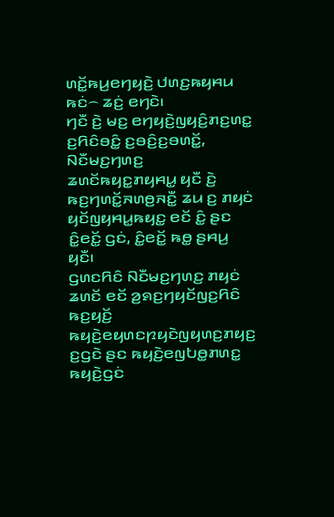ꤛꤢꤩ꤭ꤒꤣ꤬ꤕꤚꤟꤢꤧ꤬ ꤓꤛꤢ꤬ꤒꤟꤌꤣ ꤒꤢꤦ꤮ ꤘꤢꤦ꤬ ꤕꤚꤢꤧ꤯
ꤚꤢꤪ ꤢꤧ꤬ ꤗꤢ꤬ ꤕꤚꤟꤢꤧ꤬ꤜꤟꤢꤨ꤬ꤊꤢ꤬ꤛꤢ꤭ ꤢ꤬ꤖꤢꤨꤋꤢꤨ꤭ ꤢ꤬ꤋꤢꤨ꤬ꤢ꤬ꤋꤛꤢꤩ꤭, ꤡꤢꤪꤗꤢ꤬ꤚꤛꤢ꤬ ꤘꤛꤢꤩꤒꤟꤢ꤭ꤊꤟꤌꤣ꤭ ꤟꤢꤪ ꤢꤧ꤬ ꤒꤢ꤬ꤚꤛꤢꤩ꤭ꤏꤛꤥ꤬ꤏꤢꤪ꤭ ꤘꤣ ꤢ꤬ ꤊꤟꤢꤦ ꤟꤢꤩꤜꤟꤌꤣ꤭ꤒꤟꤢ꤭ ꤕꤢꤩ ꤢꤨ꤭ ꤔꤢ ꤢꤨ꤭ꤕꤢꤩ꤭ ꤞꤢꤦ, ꤢꤨ꤭ꤕꤢꤩ꤭ ꤒꤥ꤭ ꤔꤌꤣ꤬ ꤟꤢꤪ꤯
ꤞꤛꤢꤖꤢꤨ ꤡꤢꤪꤗꤢ꤬ꤚꤛꤢ꤬ ꤊꤟꤢꤦ ꤘꤛꤢꤩ ꤕꤢꤩ ꤤ꤬ꤎꤢ꤬ꤚꤟꤢꤩꤜꤢ꤬ꤖꤢꤨ ꤒꤢ꤬ꤟꤢꤩ꤬ ꤒꤟꤢꤧ꤬ꤕꤟꤛꤢꤐꤟꤢꤧꤜꤟꤛꤢ꤬ꤊꤟꤢ꤬ ꤢ꤬ꤞꤢꤧ ꤔꤢ ꤒꤟꤢꤧ꤬ꤕꤜꤝꤥ꤭ꤊꤛꤢ꤭ ꤒꤟꤢꤧ꤬ꤞꤢꤦ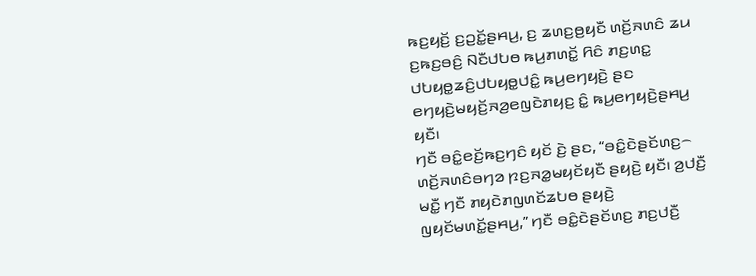ꤒꤢ꤬ꤟꤢꤩ꤬ ꤢ꤬ꤑꤢꤩ꤭ꤔꤌꤣ꤬, ꤢ꤬ ꤘꤛꤢ꤬ꤥ꤬ꤟꤢꤪ ꤛꤢꤩ꤬ꤏꤛꤢꤨ ꤘꤣ ꤢ꤬ꤒꤢ꤬ꤋꤢꤨ꤬ ꤡꤢꤪꤓꤝꤥ ꤒꤣ꤬ꤊꤛꤢꤩ꤭ ꤖꤢꤨ ꤊꤢ꤬ꤛꤢ꤭ ꤓꤝꤟꤥ꤭ꤘꤢꤨ꤬ꤓꤝꤟꤥ꤭ꤓꤢꤨ꤭ ꤒꤣ꤬ꤕꤚꤟꤢꤧ꤬ ꤔꤢ ꤕꤚꤟꤢꤧ꤬ꤗꤟꤢꤩ꤬ꤏꤤ꤬ꤕꤜꤢꤧꤊꤟꤢ꤬ ꤢꤨ꤭ ꤒꤣ꤬ꤕꤚꤟꤢꤧ꤬ꤔꤌꤣ꤬ ꤟꤢꤪ꤯
ꤚꤢꤪ ꤋꤢꤨ꤭ꤕꤢꤩ꤬ꤒꤢ꤬ꤚꤢꤨ ꤟꤢꤩ ꤢꤧ꤬ ꤔꤢ, “ꤋꤢꤨ꤭ꤢꤧꤔꤢꤩꤛꤢ꤬꤮ ꤛꤢꤩ꤬ꤏꤛꤢꤨꤋꤚꤤ ꤐꤢ꤬ꤏꤤ꤭ꤗꤟꤢꤩꤟꤢꤪ ꤔꤟꤢꤧ꤬ ꤟꤢꤪ꤯ ꤤ꤬ꤓꤢꤪ꤬ ꤗꤢꤪ꤭ ꤚꤢꤪ ꤊꤟꤢꤧꤊꤜꤛꤢꤩꤘꤝꤥ ꤔꤟꤢꤧ꤬ ꤜꤟꤢꤩꤗꤛꤢꤩ꤭ꤔꤌꤣ꤬,” ꤚꤢꤪ ꤋꤢꤨ꤭ꤢꤧꤔꤢꤩꤛꤢ꤬ ꤊꤢ꤬ꤓꤢꤪ꤬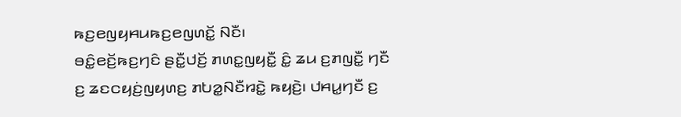ꤒꤢ꤬ꤕꤜꤟꤌꤣꤒꤢ꤬ꤕꤜꤛꤢꤩ꤭ ꤡꤢꤪ꤯
ꤋꤢꤨ꤭ꤕꤢꤩ꤬ꤒꤢ꤬ꤚꤢꤨ ꤔꤢꤪ꤭ꤓꤢꤩ꤬ ꤊꤛꤢ꤭ꤜꤟꤢꤪ꤭ ꤢꤨ꤭ ꤘꤣ ꤢ꤬ꤊꤜꤢꤪ꤭ ꤚꤢꤪ ꤢ꤬ ꤘꤢꤍꤟꤢꤦ꤬ꤜꤟꤛꤢ꤬ ꤊꤝꤤ꤭ꤡꤢꤪꤙꤢꤧ꤭ ꤒꤟꤢꤧ꤬꤯ ꤓꤌꤣ꤭ꤚꤢꤪ ꤢ꤬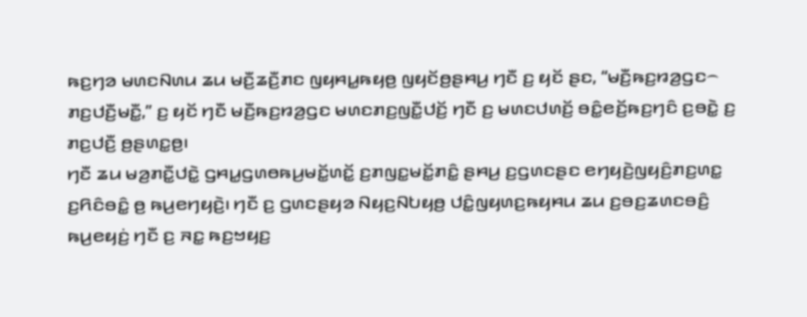ꤒꤢ꤬ꤚꤤ ꤗꤛꤢꤡꤛꤣ ꤘꤣ ꤗꤢꤪ꤬ꤘꤢꤪ꤬ꤊꤢ ꤜꤟꤌꤣ꤭ꤒꤟꤥ꤬ ꤜꤟꤢꤩꤥ꤬ꤔꤌꤣ꤬ ꤚꤢꤪ ꤢ꤬ ꤟꤢꤩ ꤔꤢ, “ꤗꤢꤪ꤬ꤒꤢ꤬ꤙꤤ꤬ꤞꤢ꤮ ꤊꤢ꤬ꤓꤢꤪ꤬ꤗꤢꤪ꤭,” ꤢ꤬ ꤟꤢꤩ ꤚꤢꤪ ꤗꤢꤪ꤬ꤒꤢ꤬ꤙꤤ꤬ꤞꤢ ꤗꤛꤢꤊꤢ꤬ꤜꤢꤪ꤭ꤓꤢꤩ꤬ ꤚꤢꤪ ꤢ꤬ ꤗꤛꤢꤓꤛꤢꤩ꤬ ꤋꤢꤨ꤭ꤕꤢꤩ꤬ꤒꤢ꤬ꤚꤢꤨ ꤢ꤬ꤋꤢꤧ꤭ ꤢ꤬ ꤊꤢ꤬ꤓꤢꤪ꤬ ꤥ꤬ꤔꤛꤢ꤭ꤥ꤬꤯
ꤚꤢꤪ ꤘꤣ ꤗꤤ꤬ꤊꤢꤪ꤭ꤓꤢꤧ꤭ ꤞꤌꤣ꤭ꤞꤛꤥꤒꤣ꤬ꤗꤢꤩ꤭ꤛꤢꤩ꤭ ꤢ꤬ꤊꤜꤢ꤭ꤗꤢꤩ꤭ꤊꤢꤨ꤭ ꤔꤌꤣ꤬ ꤢ꤬ꤞꤛꤢꤔꤢ ꤕꤚꤟꤢꤧ꤬ꤜꤟꤢꤨ꤬ꤊꤢ꤬ꤛꤢ꤭ ꤢ꤬ꤖꤢꤨꤋꤢꤨ꤭ ꤥ꤬ ꤒꤣ꤬ꤕꤚꤟꤢꤧ꤬꤯ ꤚꤢꤪ ꤢ꤬ ꤞꤛꤢꤔꤟꤤ ꤡꤟꤢ꤬ꤡꤝꤟꤥ꤬ ꤓꤢꤨ꤭ꤜꤟꤛꤢ꤬ꤒꤟꤌꤣ ꤘꤣ ꤢ꤬ꤋꤢ꤬ꤘꤛꤢꤋꤢꤨ꤬ ꤒꤣ꤬ꤕꤟꤢꤦ꤬ ꤚꤢꤪ ꤢ꤬ ꤏꤢ꤭ ꤒꤢ꤬ꤠꤟꤢ꤬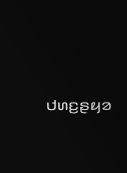ꤓꤛꤢ꤬ꤔꤟꤤ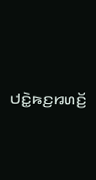ꤓꤢꤧ꤭ꤒꤢ꤬ꤙꤛꤢꤩ꤬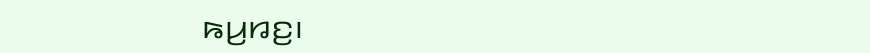ꤒꤣ꤬ꤙꤢ꤬꤯